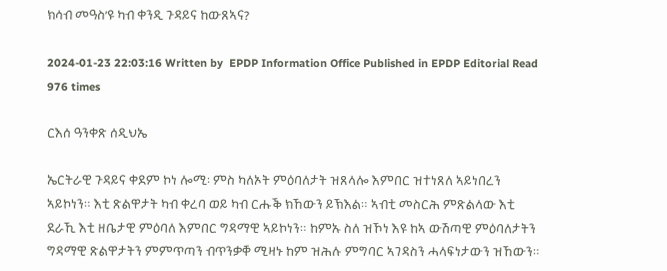ክሳብ መዓስ’ዩ ካብ ቀንዲ ጉዳይና ከውጸኣና?

2024-01-23 22:03:16 Written by  EPDP Information Office Published in EPDP Editorial Read 976 times

ርእሰ ዓንቀጽ ሰዲህኤ

ኤርትራዊ ጉዳይና ቀደም ኮነ ሎሚ፡ ምስ ካለኦት ምዕባለታት ዝጸላሎ እምበር ዝተነጸለ ኣይነበረን ኣይኮነን። እቲ ጽልዋታት ካብ ቀረባ ወይ ካብ ርሑቕ ክኸውን ይኽእል። ኣብቲ መስርሕ ምጽልላው እቲ ደራኺ እቲ ዘቤታዊ ምዕባለ እምበር ግዳማዊ ኣይኮነን። ከምኡ ስለ ዝኾነ እዩ ከኣ ውሽጣዊ ምዕባለታትን ግዳማዊ ጽልዋታትን ምምጥጣን ብጥንቃቐ ሚዛኑ ከም ዝሕሉ ምግባር ኣገዳስን ሓላፍነታውን ዝኸውን።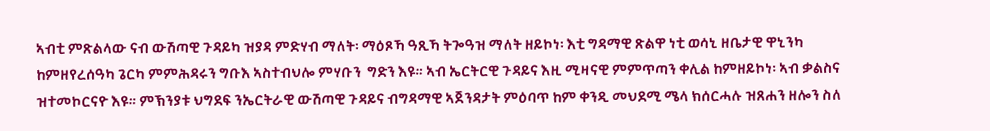ኣብቲ ምጽልላው ናብ ውሽጣዊ ጉዳይካ ዝያዳ ምድሃብ ማለት፡ ማዕጾኻ ዓጺኻ ትጐዓዝ ማለት ዘይኮነ፡ እቲ ግዳማዊ ጽልዋ ነቲ ወሳኒ ዘቤታዊ ዋኒንካ ከምዘየረሰዓካ ጌርካ ምምሕዳሩን ግቡእ ኣስተብህሎ ምሃቡን  ግድን እዩ። ኣብ ኤርትርዊ ጉዳይና እዚ ሚዛናዊ ምምጥጣን ቀሊል ከምዘይኮነ፡ ኣብ ቃልስና ዝተመኮርናዮ እዩ። ምኽንያቱ ህግደፍ ንኤርትራዊ ውሽጣዊ ጉዳይና ብግዳማዊ ኣጀንዳታት ምዕባጥ ከም ቀንዲ መህደሚ ሜላ ክሰርሓሉ ዝጸሐን ዘሎን ስለ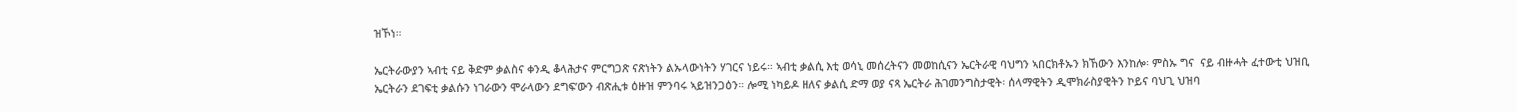ዝኾነ።

ኤርትራውያን ኣብቲ ናይ ቅድም ቃልስና ቀንዲ ቆላሕታና ምርግጋጽ ናጽነትን ልኡላውነትን ሃገርና ነይሩ። ኣብቲ ቃልሲ እቲ ወሳኒ መሰረትናን መወከሲናን ኤርትራዊ ባህግን ኣበርክቶኡን ክኸውን እንከሎ፡ ምስኡ ግና  ናይ ብዙሓት ፈተውቲ ህዝቢ ኤርትራን ደገፍቲ ቃልሱን ነገራውን ሞራላውን ደግፍ’ውን ብጽሒቱ ዕዙዝ ምንባሩ ኣይዝንጋዕን። ሎሚ ነካይዶ ዘለና ቃልሲ ድማ ወያ ናጻ ኤርትራ ሕገመንግስታዊት፡ ሰላማዊትን ዲሞክራስያዊትን ኮይና ባህጊ ህዝባ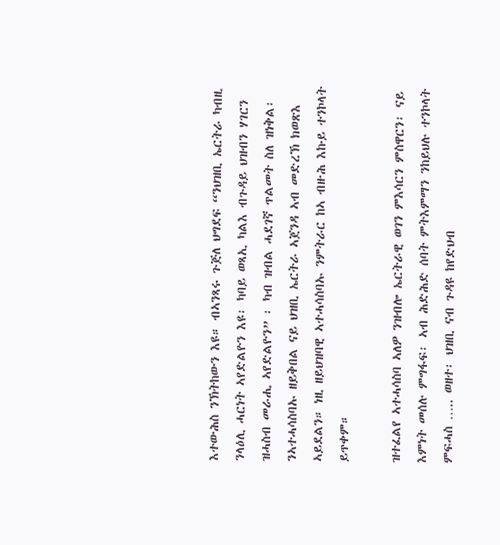እተውሕስ ንኽትከውን እዩ። ብኣንጻሩ ጉጅለ ህግደፍ “ንህዝቢ ኤርትራ ካብዚ ንላዕሊ ሓርነት ኣየድልዮን እዩ፡ ካባይ ወጻኢ ካልእ ብጉዳይ ህዝብን ሃገርን ዝሓስብ መራሒ ኣየድልዮን” ፡ ካብ ዝብል ሓደገኛ ጥልመት ስለ ዝነቅል፡ ንኣተሓሳስባኡ ዘይቅበል ናይ ህዝቢ ኤርትራ ኣጀንዳ ኣብ መድረኽ ክወጽእ ኣይደልን። ነዚ ዘይህዝባዊ ኣተሓሳስባኡ ንምትራር ከኣ ብዙሕ እኩይ ተንኮላት ይጥቀም።

ዝተፈልየ ኣተሓሳስባ ኣለዎ ንዝብሎ ኤርትራዊ ወገን ምእሳርን ምስዋርን፡ ናይ እምነት መሰሉ ምግፋፍ፡ ኣብ ሕድሕድ ሰባት ምትእምማን ንከይህሉ ተንኮላት ምፍሓስ ….. ወዘተ፡ ህዝቢ ናብ ጉዳዩ ከየድህብ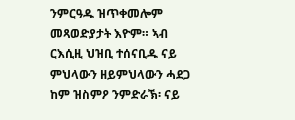ንምርዓዱ ዝጥቀመሎም መጻወድያታት እዮም። ኣብ ርእሲዚ ህዝቢ ተሰናቢዱ ናይ ምህላውን ዘይምህላውን ሓደጋ ከም ዝስምዖ ንምድራኽ፡ ናይ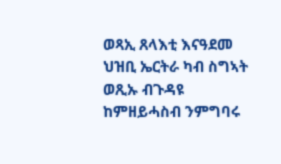ወጻኢ ጸላእቲ እናዓደመ ህዝቢ ኤርትራ ካብ ስግኣት ወጺኡ ብጉዳዩ ከምዘይሓስብ ንምግባሩ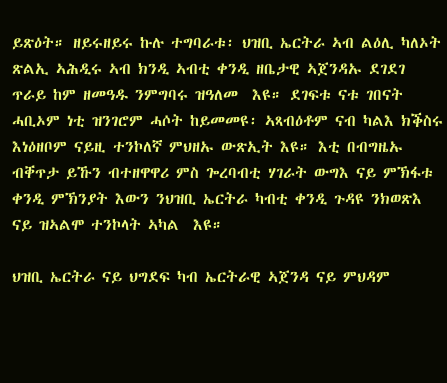ይጽዕት። ዘይሩዘይሩ ኩሉ ተግባራቱ፡ ህዝቢ ኤርትራ ኣብ ልዕሊ ካለኦት ጽልኢ ኣሕዲሩ ኣብ ክንዲ ኣብቲ ቀንዲ ዘቤታዊ ኣጀንዳኡ ደገደገ ጥራይ ከም ዘመዓዱ ንምግባሩ ዝዓለመ  እዩ። ደገፍቱ ናቱ ገበናት ሓቢኦም ነቲ ዝንገሮም ሓሶት ከይመመዩ፡ ኣጻብዕቶም ናብ ካልእ ክቕስሩ እነዕዘቦም ናይዚ ተንኮለኛ ምህዘኡ ውጽኢት እዩ። እቲ በብግዜኡ ብቐጥታ ይኹን ብተዘዋዋሪ ምስ ጐረባብቲ ሃገራት ውግእ ናይ ምኽፋቱ ቀንዲ ምኽንያት እውን ንህዝቢ ኤርትራ ካብቲ ቀንዲ ጉዳዩ ንክወጽእ  ናይ ዝኣልሞ ተንኮላት ኣካል  እዩ።

ህዝቢ ኤርትራ ናይ ህግደፍ ካብ ኤርትራዊ ኣጀንዳ ናይ ምህዳም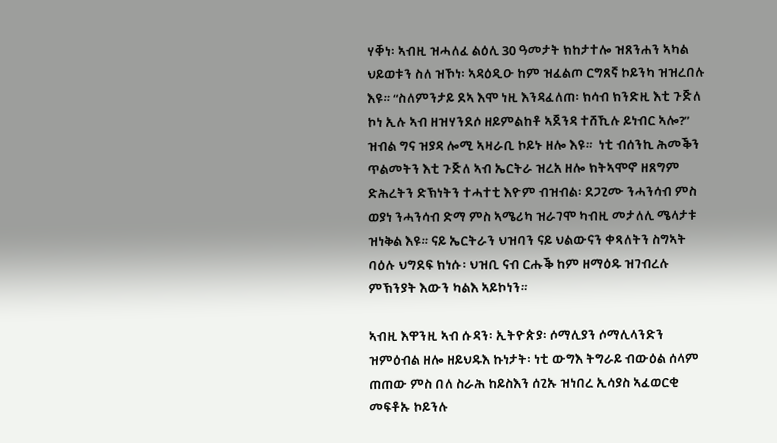ሃቐነ፡ ኣብዚ ዝሓለፈ ልዕሊ 30 ዓመታት ክከታተሎ ዝጸንሐን ኣካል ህይወቱን ስለ ዝኾነ፡ ኣዳዕዲዑ ከም ዝፈልጦ ርግጸኛ ኮይንካ ዝዝረበሉ እዩ። “ስለምንታይ ደኣ እሞ ነዚ እንዳፈለጠ፡ ክሳብ ክንድዚ እቲ ጉጅለ ኮነ ኢሉ ኣብ ዘዝሃንደሶ ዘይምልከቶ ኣጀንዳ ተሸኺሉ ይነብር ኣሎ?” ዝብል ግና ዝያዳ ሎሚ ኣዛራቢ ኮይኑ ዘሎ እዩ።  ነቲ ብሰንኪ ሕመቕን ጥልመትን እቲ ጉጅለ ኣብ ኤርትራ ዝረአ ዘሎ ክትኣሞኖ ዘጸግም ድሕረትን ድኽነትን ተሓተቲ እዮም ብዝብል፡ ደጋጊሙ ንሓንሳብ ምስ ወያነ ንሓንሳብ ድማ ምስ ኣሜሪካ ዝራገሞ ካብዚ መታለሊ ሜላታቱ ዝነቅል እዩ። ናይ ኤርትራን ህዝባን ናይ ህልውናን ቀጻለትን ስግኣት ባዕሉ ህግደፍ ክነሱ፡ ህዝቢ ናብ ርሑቕ ከም ዘማዕዱ ዝገብረሉ ምኽንያት እውን ካልእ ኣይኮነን።

ኣብዚ እዋንዚ ኣብ ሱዳን፡ ኢትዮጵያ፡ ሶማሊያን ሶማሊላንድን ዝምዕብል ዘሎ ዘይህዱእ ኩነታት፡ ነቲ ውግእ ትግራይ ብውዕል ሰላም ጠጠው ምስ በለ ስራሕ ከይስእን ሰጊኡ ዝነበረ ኢሳያስ ኣፈወርቂ መፍቶኡ ኮይንሉ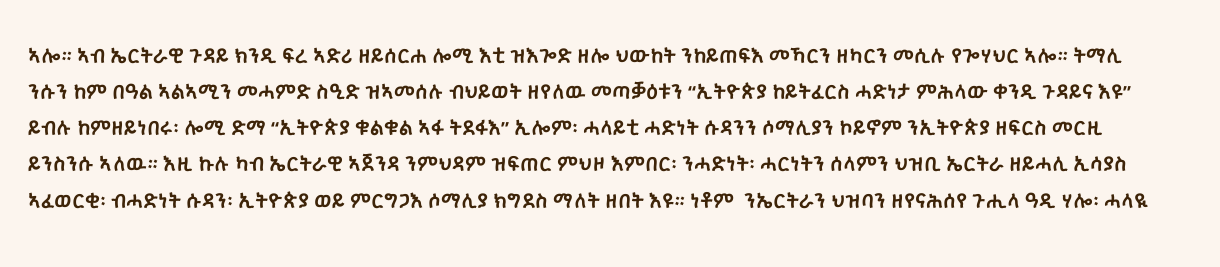ኣሎ። ኣብ ኤርትራዊ ጉዳይ ክንዲ ፍረ ኣድሪ ዘይሰርሐ ሎሚ እቲ ዝእጐድ ዘሎ ህውከት ንከይጠፍእ መኻርን ዘካርን መሲሉ የጐሃህር ኣሎ። ትማሊ ንሱን ከም በዓል ኣልኣሚን መሓምድ ስዒድ ዝኣመሰሉ ብህይወት ዘየለዉ መጣቓዕቱን “ኢትዮጵያ ከይትፈርስ ሓድነታ ምሕላው ቀንዲ ጉዳይና እዩ” ይብሉ ከምዘይነበሩ፡ ሎሚ ድማ “ኢትዮጵያ ቁልቁል ኣፋ ትደፋእ” ኢሎም፡ ሓላይቲ ሓድነት ሱዳንን ሶማሊያን ኮይኖም ንኢትዮጵያ ዘፍርስ መርዚ ይንስንሱ ኣለዉ። እዚ ኩሉ ካብ ኤርትራዊ ኣጀንዳ ንምህዳም ዝፍጠር ምህዞ እምበር፡ ንሓድነት፡ ሓርነትን ሰላምን ህዝቢ ኤርትራ ዘይሓሊ ኢሳያስ ኣፈወርቂ፡ ብሓድነት ሱዳን፡ ኢትዮጵያ ወይ ምርግጋእ ሶማሊያ ክግደስ ማለት ዘበት እዩ። ነቶም  ንኤርትራን ህዝባን ዘየናሕሰየ ጉሒላ ዓዲ ሃሎ፡ ሓላዪ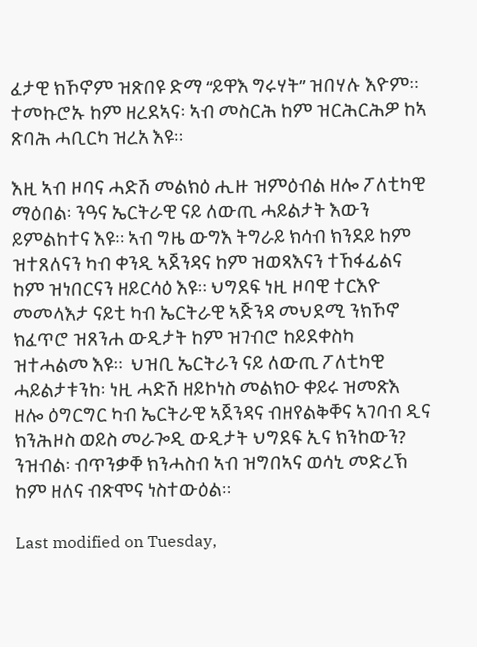ፈታዊ ክኾኖም ዝጽበዩ ድማ “ይዋእ ግሩሃት” ዝበሃሉ እዮም። ተመኩሮኡ ከም ዘረደኣና፡ ኣብ መስርሕ ከም ዝርሕርሕዎ ከኣ ጽባሕ ሓቢርካ ዝረአ እዩ።

እዚ ኣብ ዞባና ሓድሽ መልክዕ ሒዙ ዝምዕብል ዘሎ ፖለቲካዊ ማዕበል፡ ንዓና ኤርትራዊ ናይ ለውጢ ሓይልታት እውን ይምልከተና እዩ። ኣብ ግዜ ውግእ ትግራይ ክሳብ ክንደይ ከም ዝተጸለናን ካብ ቀንዲ ኣጀንዳና ከም ዝወጻእናን ተኸፋፊልና ከም ዝነበርናን ዘይርሳዕ እዩ። ህግደፍ ነዚ ዞባዊ ተርእዮ መመላእታ ናይቲ ካብ ኤርትራዊ ኣጅንዳ መህደሚ ንክኾኖ ክፈጥሮ ዝጸንሐ ውዲታት ከም ዝገብሮ ከይደቀስካ ዝተሓልመ እዩ።  ህዝቢ ኤርትራን ናይ ለውጢ ፖለቲካዊ ሓይልታቱንከ፡ ነዚ ሓድሽ ዘይኮነስ መልክዑ ቀይሩ ዝመጽእ ዘሎ ዕግርግር ካብ ኤርትራዊ ኣጀንዳና ብዘየልቅቐና ኣገባብ ዲና ክንሕዞስ ወይስ መራጐዲ ውዲታት ህግደፍ ኢና ክንከውን? ንዝብል፡ ብጥንቃቐ ክንሓስብ ኣብ ዝግበኣና ወሳኒ መድረኽ ከም ዘለና ብጽሞና ነስተውዕል።

Last modified on Tuesday,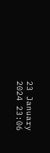23 January 2024 23:06